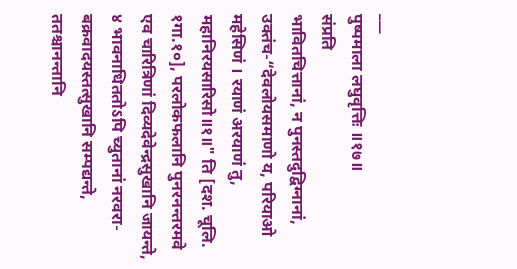___
पुष्पमाला लघुवृत्तिः ॥१७॥
संप्रति
भावितचित्तानां, न पुनस्तदुद्विग्नानां, उक्तंच-“देवलोयसमाणो य, परियाओ महेसिणं । रयाणं अरयाणं तु, महानिरयसारिसो॥१॥" ति [दश. चूलि. १गा.१०], परलोकफलानि पुनरनन्तरमवे एव चारित्रिणां दिव्यदेवेन्द्रसुखानि जायन्ते, ४ भावनाधिततोऽपि च्युतानां नरवरा-बक्रवादयस्तत्सुखानि सम्पद्यन्ते, ततश्चानन्तानि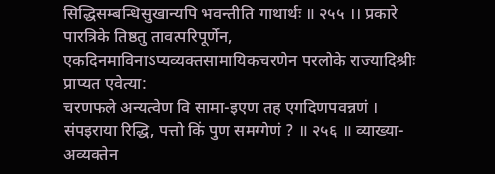सिद्धिसम्बन्धिसुखान्यपि भवन्तीति गाथार्थः ॥ २५५ ।। प्रकारे पारत्रिके तिष्ठतु तावत्परिपूर्णेन, एकदिनमाविनाऽप्यव्यक्तसामायिकचरणेन परलोके राज्यादिश्रीः प्राप्यत एवेत्या:
चरणफले अन्यत्वेण वि सामा-इएण तह एगदिणपवन्नणं । संपइराया रिद्धि, पत्तो किं पुण समग्गेणं ? ॥ २५६ ॥ व्याख्या-अव्यक्तेन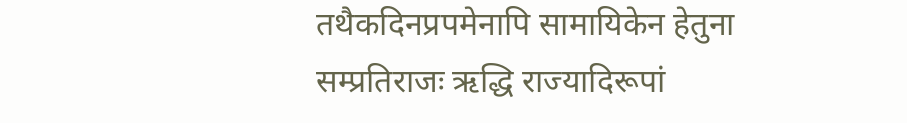तथैकदिनप्रपमेनापि सामायिकेन हेतुना सम्प्रतिराजः ऋद्धि राज्यादिरूपां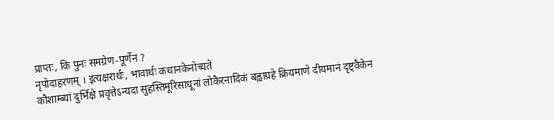प्राप्तः, कि पुनः समग्रेण-पूर्णेन ?
नृपोदाहरणम् । इत्यक्षरार्थः, भावार्थः कथानकेनोच्यते
कौशाम्ब्यां दुर्भिक्षे प्रवृत्तेऽन्यदा सुहस्तिमूरिसाधूनां लोकैरनादिकं बह्वाग्रहे क्रियमाणे दीयमानं दृष्ट्वैकेन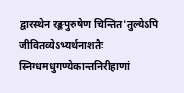द्वारस्थेन रङ्कपुरुषेण चिन्तित'तुल्येऽपि जीवितव्येऽभ्यर्थनाशतैः स्निग्धमधुगण्येकान्तनिरीहाणां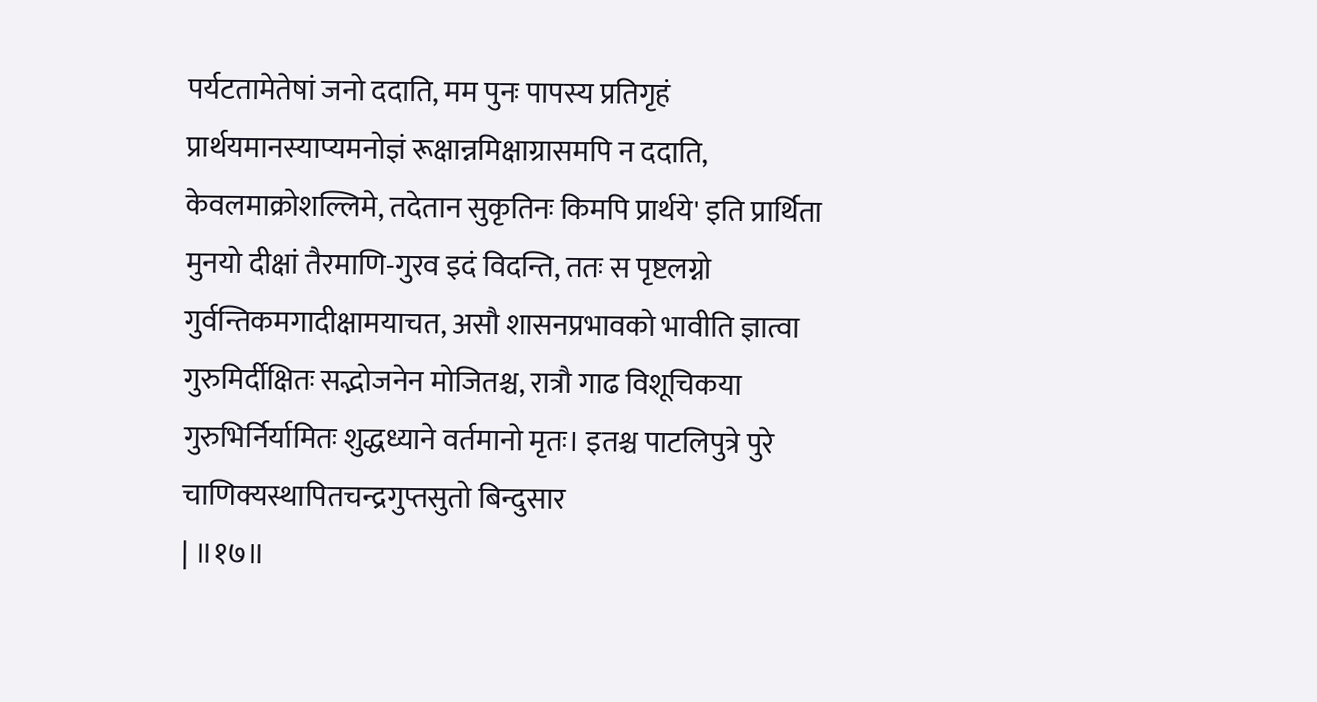पर्यटतामेतेषां जनो ददाति, मम पुनः पापस्य प्रतिगृहं प्रार्थयमानस्याप्यमनोज्ञं रूक्षान्नमिक्षाग्रासमपि न ददाति, केवलमाक्रोशल्लिमे, तदेतान सुकृतिनः किमपि प्रार्थये' इति प्रार्थिता मुनयो दीक्षां तैरमाणि-गुरव इदं विदन्ति, ततः स पृष्टलग्नो गुर्वन्तिकमगादीक्षामयाचत, असौ शासनप्रभावको भावीति ज्ञात्वा गुरुमिर्दीक्षितः सद्भोजनेन मोजितश्च, रात्रौ गाढ विशूचिकया गुरुभिर्निर्यामितः शुद्धध्याने वर्तमानो मृतः। इतश्च पाटलिपुत्रे पुरे चाणिक्यस्थापितचन्द्रगुप्तसुतो बिन्दुसार
| ॥१७॥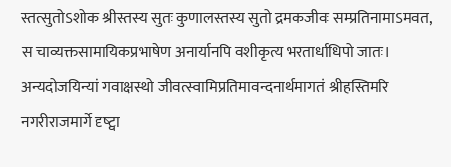स्तत्सुतोऽशोक श्रीस्तस्य सुतः कुणालस्तस्य सुतो द्रमकजीवः सम्प्रतिनामाऽमवत, स चाव्यक्तसामायिकप्रभाषेण अनार्यानपि वशीकृत्य भरतार्धाधिपो जातः। अन्यदोजयिन्यां गवाक्षस्थो जीवत्स्वामिप्रतिमावन्दनार्थमागतं श्रीहस्तिमरि नगरीराजमार्गे दृष्ट्वा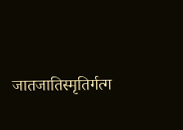जातजातिस्मृतिर्गत्ग